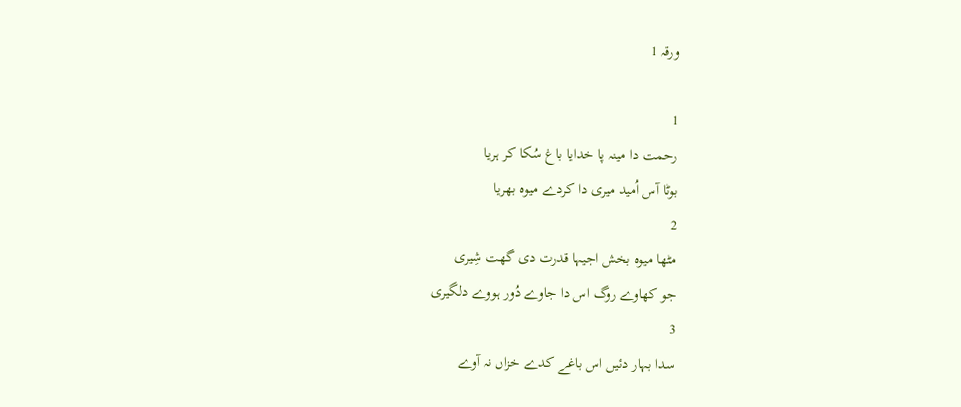ورقہ 1

1
رحمت دا مینہ پا خدایا باغ سُکا کر ہریا
بوٹا آس اُمید میری دا کردے میوہ بھریا
2
مٹھا میوہ بخش اجیہا قدرت دی گھت شِیری
جو کھاوے روگ اس دا جاوے دُور ہووے دلگیری
3
سدا بہار دئیں اس باغے کدے خزاں نہ آوے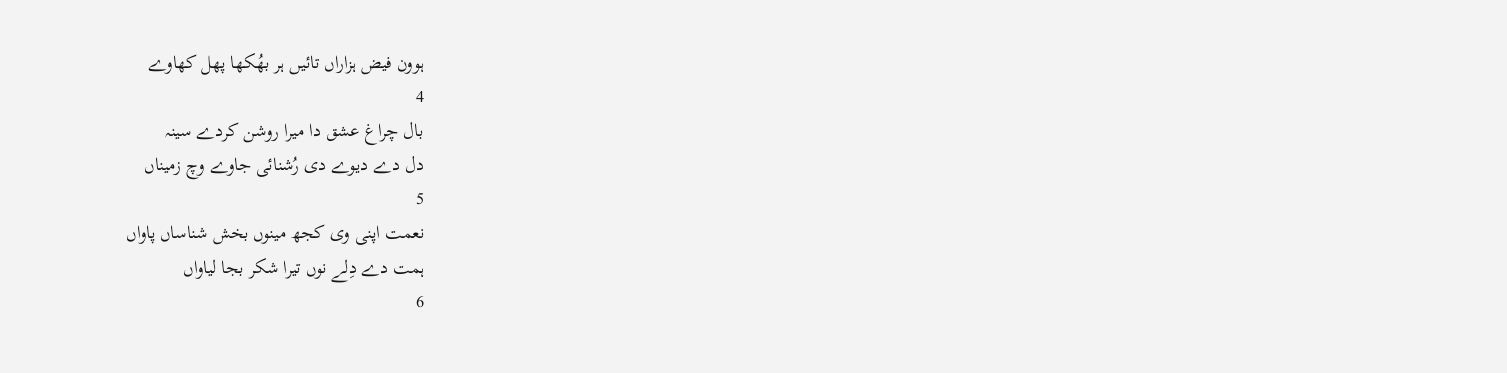ہوون فیض ہزاراں تائیں ہر بھُکھا پھل کھاوے
4
بال چراغ عشق دا میرا روشن کردے سینہ
دل دے دیوے دی رُشنائی جاوے وچ زمیناں
5
نعمت اپنی وی کجھ مینوں بخش شناساں پاواں
ہمت دے دِلے نوں تیرا شکر بجا لیاواں
6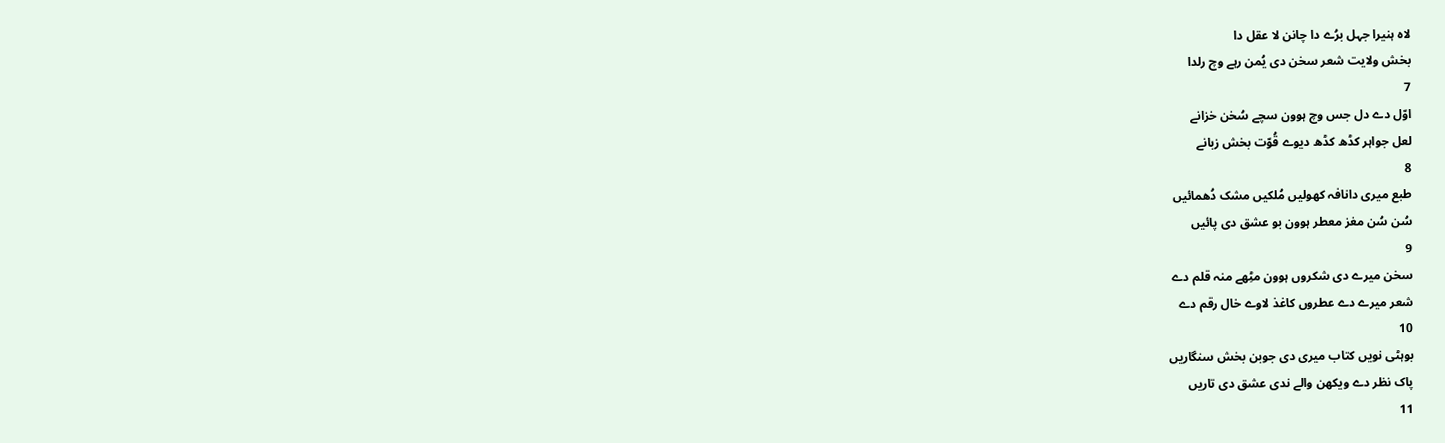لاہ ہنیرا جہل برُے دا چانن لا عقل دا
بخش ولایت شعر سخن دی یُمن رہے وچ رلدا
7
اوّل دے دل جس وچ ہوون سچے سُخن خزانے
لعل جواہر کڈھ کڈھ دیوے قُوّت بخش زبانے
8
طبع میری دانافہ کھولیں مُلکیں مشک دُھمائیں
سُن سُن مغز معطر ہوون بو عشق دی پائیں
9
سخن میرے دی شکروں ہوون مٹِھے منہ قلم دے
شعر میرے دے عطروں کاغذ لاوے خال رقم دے
10
بوہٹی نویں کتاب میری دی جوبن بخش سنگاریں
پاک نظر دے ویکھن والے ندی عشق دی تاریں
11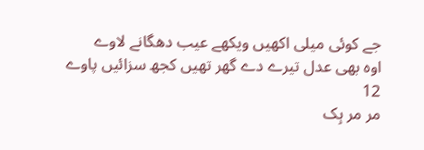جے کوئی میلی اکھیں ویکھے عیب دھگانے لاوے
اوہ بھی عدل تیرے دے گھر تھیں کجھ سزائیں پاوے
12
مر مر ہِک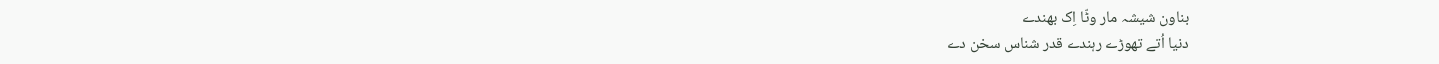بناون شیشہ مار وٹّا اِک بھندے
دنیا اُتے تھوڑے رہندے قدر شناس سخن دے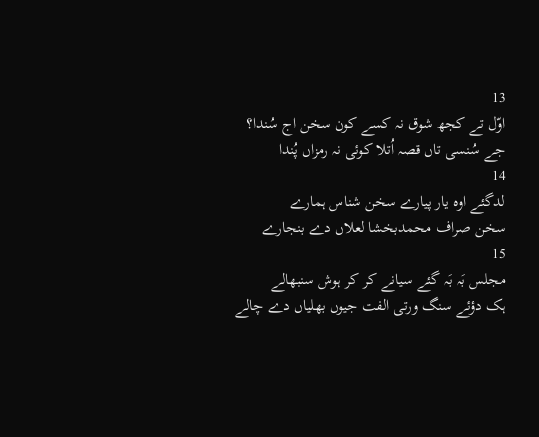13
اوّل تے کجھ شوق نہ کسے کون سخن اج سُندا؟
جے سُنسی تاں قصہ اُتلا کوئی نہ رمزاں پُندا
14
لدگئے اوہ یار پیارے سخن شناس ہمارے
سخن صراف محمدبخشا لعلاں دے بنجارے
15
مجلس بَہ بَہ گئے سیانے کر کر ہوش سنبھالے
ہک دؤئے سنگ ورتی الفت جیوں بھلیاں دے چالے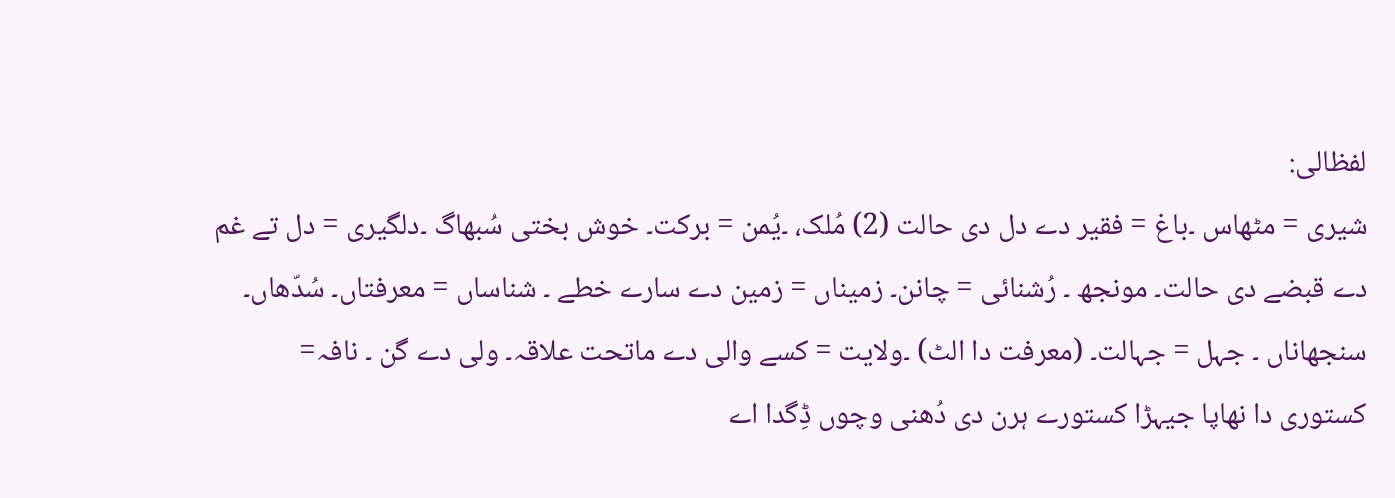لفظالی:
شیری = مٹھاس ۔باغ = فقیر دے دل دی حالت (2) مُلک، ۔یُمن = برکت۔ خوش بختی سُبھاگ ۔دلگیری = دل تے غم دے قبضے دی حالت۔ مونجھ ۔ رُشنائی = چانن۔ زمیناں = زمین دے سارے خطے ۔ شناساں = معرفتاں۔ سُدّھاں۔ سنجھاناں ۔ جہل = جہالت۔ (معرفت دا الٹ) ۔ولایت = کسے والی دے ماتحت علاقہ۔ ولی دے گن ۔ نافہ= کستوری دا نھاپا جیہڑا کستورے ہرن دی دُھنی وچوں ڈِگدا اے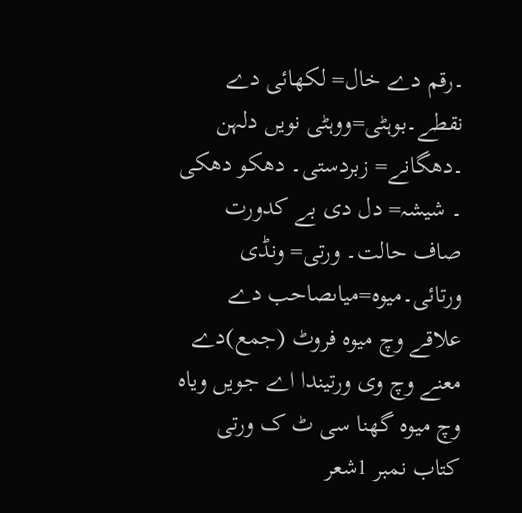۔رقم دے خال= لکھائی دے نقطے۔بوہٹی=ووہٹی نویں دلہن ۔دھگانے= زبردستی۔ دھکو دھکی ۔ شیشہ= دل دی بے کدورت صاف حالت۔ ورتی= ونڈی ورتائی۔میوہ=میاںصاحب دے علاقے وچ میوہ فروٹ (جمع)دے معنے وچ وی ورتیندا اے جویں ویاہ وچ میوہ گھنا سی ٹ ک ورتی کتاب نمبر 1شعر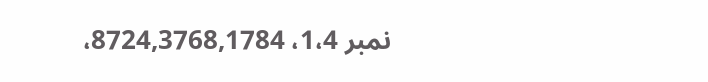نمبر 1،4، 8724,3768,1784،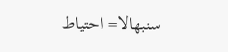سنبھالا= احتیاط